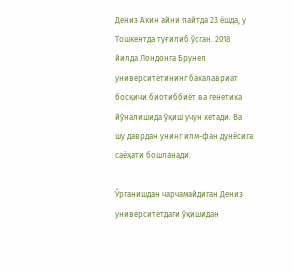Дениз Акин айни пайтда 23 ёшда, у Тошкентда туғилиб ўсган. 2018 йилда Лондонга Брунел университетининг бакалавриат босқичи биотиббиёт ва генетика йўналишида ўқиш учун кетади. Ва шу даврдан унинг илм-фан дунёсига саёҳати бошланади.

Ўрганишдан чарчамайдиган Дениз университетдаги ўқишидан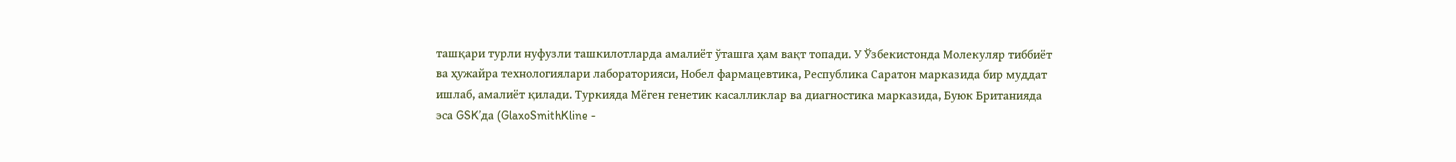ташқари турли нуфузли ташкилотларда амалиёт ўташга ҳам вақт топади. У Ўзбекистонда Молекуляр тиббиёт ва ҳужайра технологиялари лабораторияси, Нобел фармацевтика, Республика Саратон марказида бир муддат ишлаб, амалиёт қилади. Туркияда Мёген генетик касалликлар ва диагностика марказида, Буюк Британияда эса GSKʼда (GlaxoSmithKline -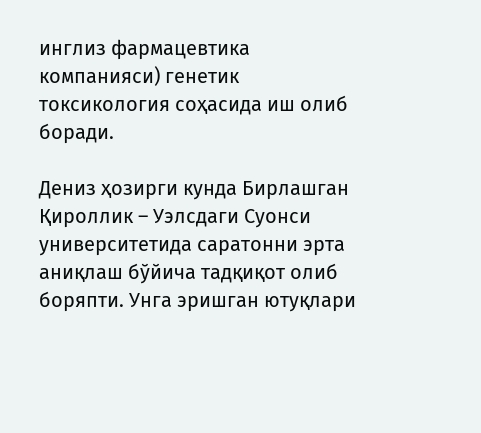инглиз фармацевтика компанияси) генетик токсикология соҳасида иш олиб боради.

Дениз ҳозирги кунда Бирлашган Қироллик – Уэлсдаги Суонси университетида саратонни эрта аниқлаш бўйича тадқиқот олиб боряпти. Унга эришган ютуқлари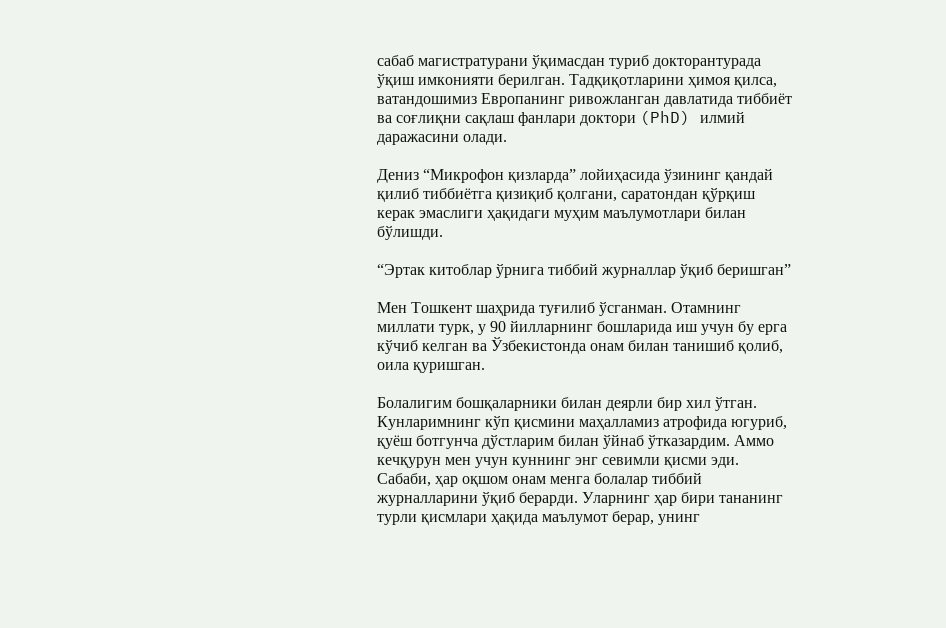сабаб магистратурани ўқимасдан туриб докторантурада ўқиш имконияти берилган. Тадқиқотларини ҳимоя қилса, ватандошимиз Европанинг ривожланган давлатида тиббиёт ва соғлиқни сақлаш фанлари доктори (PhD) илмий даражасини олади.

Дениз “Микрофон қизларда” лойиҳасида ўзининг қандай қилиб тиббиётга қизиқиб қолгани, саратондан қўрқиш керак эмаслиги ҳақидаги муҳим маълумотлари билан бўлишди.

“Эртак китоблар ўрнига тиббий журналлар ўқиб беришган”

Мен Тошкент шаҳрида туғилиб ўсганман. Отамнинг миллати турк, у 90 йилларнинг бошларида иш учун бу ерга кўчиб келган ва Ўзбекистонда онам билан танишиб қолиб, оила қуришган.

Болалигим бошқаларники билан деярли бир хил ўтган. Кунларимнинг кўп қисмини маҳалламиз атрофида югуриб, қуёш ботгунча дўстларим билан ўйнаб ўтказардим. Аммо кечқурун мен учун куннинг энг севимли қисми эди. Сабаби, ҳар оқшом онам менга болалар тиббий журналларини ўқиб берарди. Уларнинг ҳар бири тананинг турли қисмлари ҳақида маълумот берар, унинг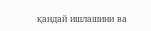қандай ишлашини ва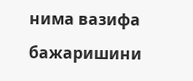нима вазифа бажаришини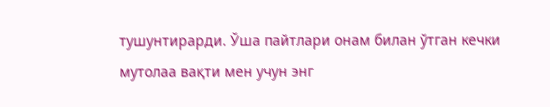тушунтирарди. Ўша пайтлари онам билан ўтган кечки мутолаа вақти мен учун энг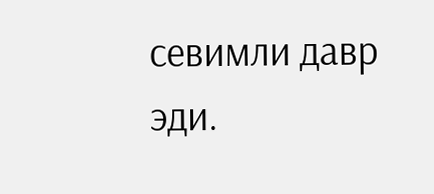севимли давр эди.